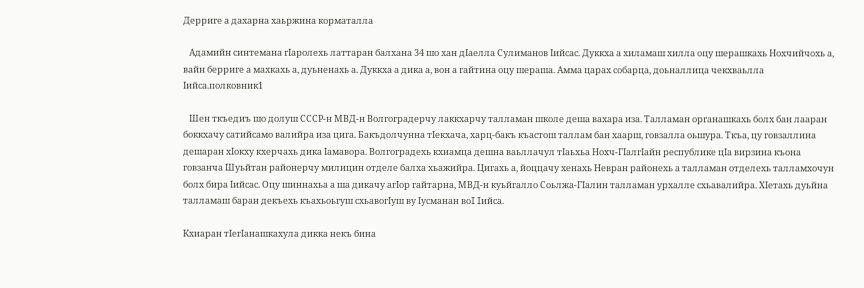Дерриге а дахарна хаьржина корматалла

   Адамийн синтемана гIаролехь латтаран балхана 34 шо хан дIаелла Сулиманов Iийсас. Дуккха а хиламаш хилла оцу шерашкахь Нохчийчохь а, вайн берриге а махкахь а, дуьненахь а. Дуккха а дика а, вон а гайтина оцу шераша. Амма царах собарца, доьналлица чекхваьлла Iийса.полковник1

   Шен ткъедиъ шо долуш СССР-н МВД-н Волгоградерчу лаккхарчу талламан школе деша вахара иза. Талламан органашкахь болх бан лааран боккхачу сатийсамо валийра иза цига. Бакъдолчунна тIекхача, харц-бакъ къастош таллам бан хаарш, говзалла оьшура. Ткъа, цу говзаллина дешаран хIокху кхерчахь дика Iамавора. Волгоградехь кхиамца дешна ваьллачул тIаьхьа Нохч-ГIалгIайн республике цIа вирзина къона говзанча Шуьйтан районерчу милицин отделе балха хьажийра. Цигахь а, йоццачу хенахь Невран районехь а талламан отделехь талламхочун болх бира Iийсас. Оцу шиннахьа а ша дикачу агIор гайтарна, МВД-н куьйгалло Соьлжа-ГIалин талламан урхалле схьавалийра. ХIетахь дуьйна талламаш баран декъехь къахьоьгуш схьавогIуш ву Iусманан воI Iийса.

Кхиаран тIегIанашкахула дикка некъ бина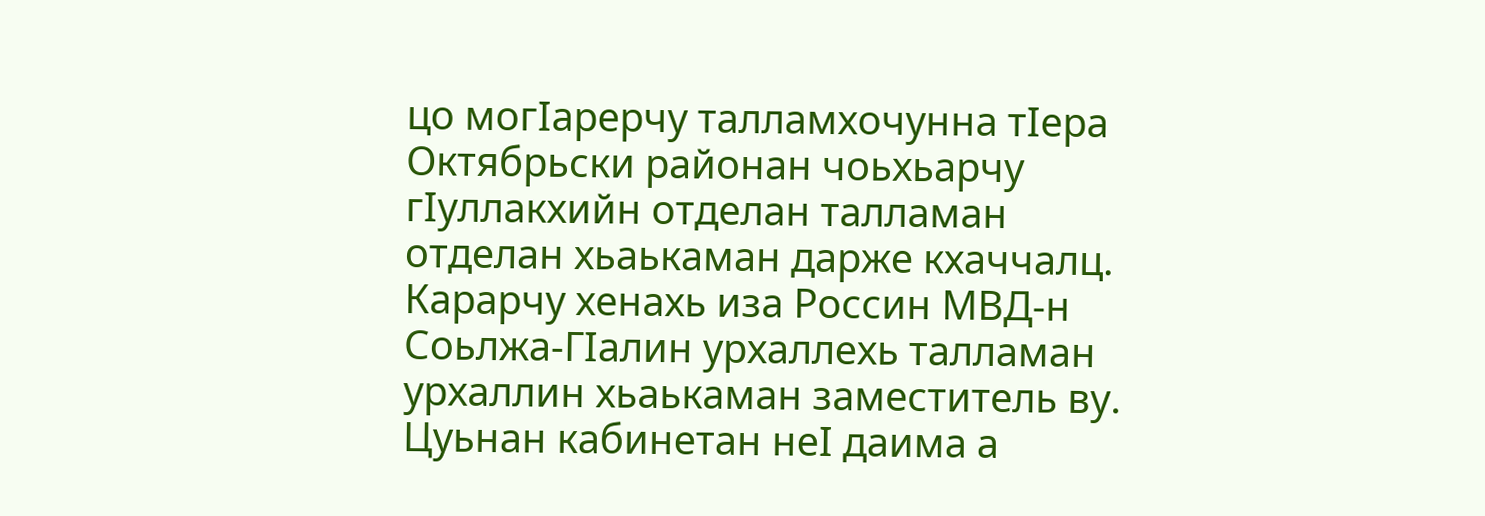цо могIарерчу талламхочунна тIера Октябрьски районан чоьхьарчу гIуллакхийн отделан талламан отделан хьаькаман дарже кхаччалц. Карарчу хенахь иза Россин МВД-н Соьлжа-ГIалин урхаллехь талламан урхаллин хьаькаман заместитель ву. Цуьнан кабинетан неI даима а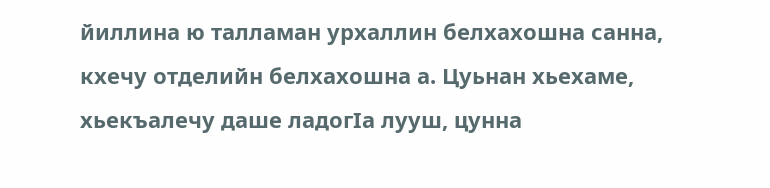йиллина ю талламан урхаллин белхахошна санна, кхечу отделийн белхахошна а. Цуьнан хьехаме, хьекъалечу даше ладогIа лууш, цунна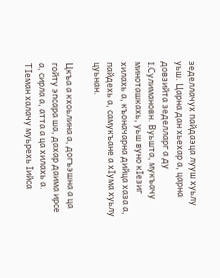зеделлачух пайдаэца лууш хуьлу уьш. Царна дан хьехар а, царна довзийта зеделларг а ду I.Сулимановн. Вуьшта, мукъачу миноташкахь, уьш вуно кIезиг хилахь а, къоначарна дийца хаза а, пайдехь а, самукъане а хIума хуьлу цуьнан.

Цкъа а кхоьлина а, догъэшна а ца гойту эпсара ша, дахар даима ирсе а, сирла а, атта а ца хилахь а. ТIеман халачу муьрехь Iийса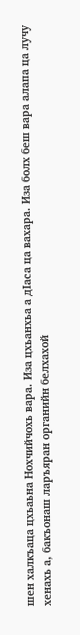шен халкъаца цхьаьна Нохчийчохь вара. Иза цхьанхьа а дIаса ца вахара. Иза болх беш вара алапа ца лучу хенахь а, бакъонаш ларъяран органийн белхахой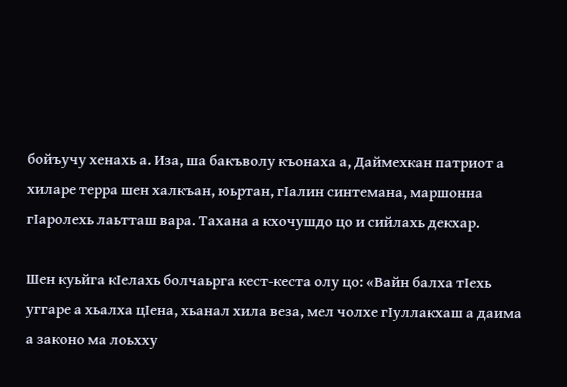бойъучу хенахь а. Иза, ша бакъволу къонаха а, Даймехкан патриот а хиларе терра шен халкъан, юьртан, гIалин синтемана, маршонна гIаролехь лаьтташ вара. Тахана а кхочушдо цо и сийлахь декхар.

Шен куьйга кIелахь болчаьрга кест-кеста олу цо: «Вайн балха тIехь уггаре а хьалха цIена, хьанал хила веза, мел чолхе гIуллакхаш а даима а законо ма лоьхху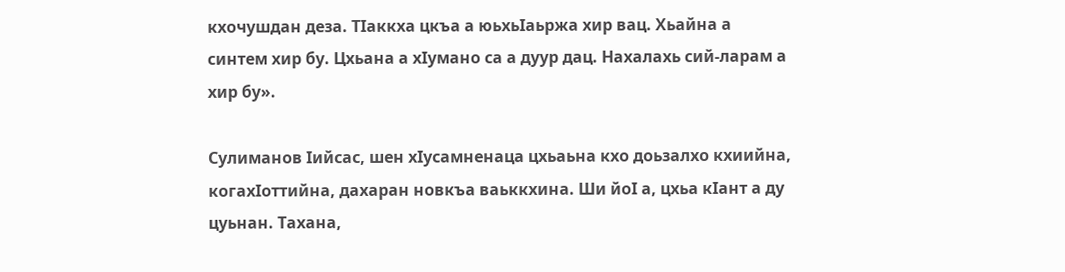кхочушдан деза. ТIаккха цкъа а юьхьIаьржа хир вац. Хьайна а синтем хир бу. Цхьана а хIумано са а дуур дац. Нахалахь сий-ларам а хир бу».

Сулиманов Iийсас, шен хIусамненаца цхьаьна кхо доьзалхо кхиийна, когахIоттийна, дахаран новкъа ваьккхина. Ши йоI а, цхьа кIант а ду цуьнан. Тахана,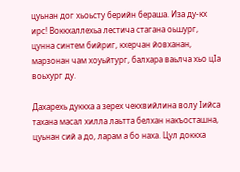цуьнан дог хьоьсту берийн бераша. Иза ду-кх ирс! Воккхаллехьа лестича стагана оьшург, цунна синтем бийриг, кхерчан йовханан, марзонан чам хоуьйтург, балхара ваьлча хьо цIа воьхург ду.

Дахарехь дуккха а зерех чекхвийлина волу Iийса тахана масал хилла лаьтта белхан накъосташна, цуьнан сий а до, ларам а бо наха. Цул доккха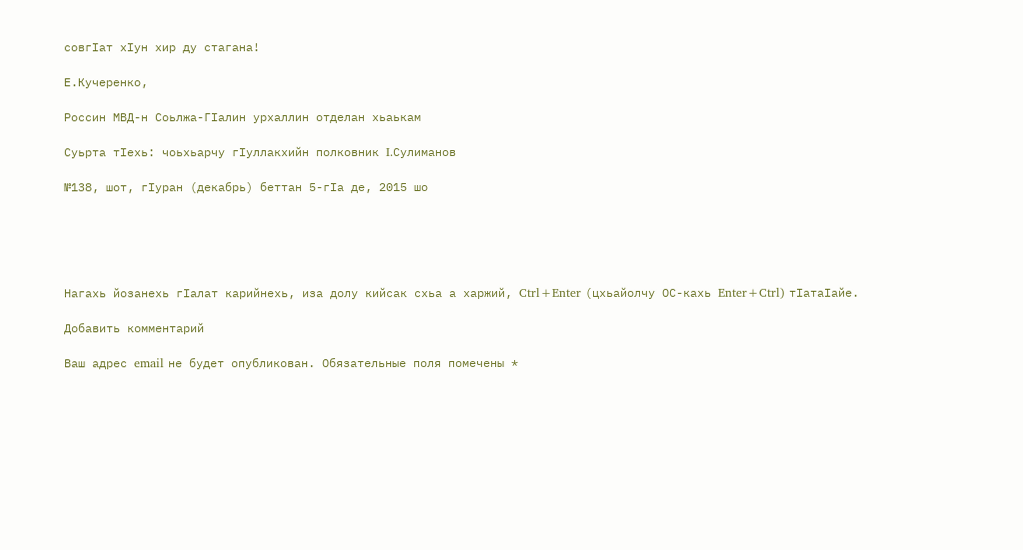совгIат хIун хир ду стагана!

Е.Кучеренко,

Россин МВД-н Соьлжа-ГIалин урхаллин отделан хьаькам

Суьрта тIехь: чоьхьарчу гIуллакхийн полковник I.Сулиманов

№138, шот, гIуран (декабрь) беттан 5-гIа де, 2015 шо





Нагахь йозанехь гIалат карийнехь, иза долу кийсак схьа а харжий, Ctrl+Enter (цхьайолчу ОС-кахь Enter+Ctrl) тIатаIайе.

Добавить комментарий

Ваш адрес email не будет опубликован. Обязательные поля помечены *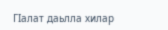ГIалат даьлла хилар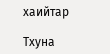хаийтар

Тхуна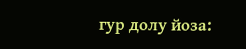гур долу йоза: